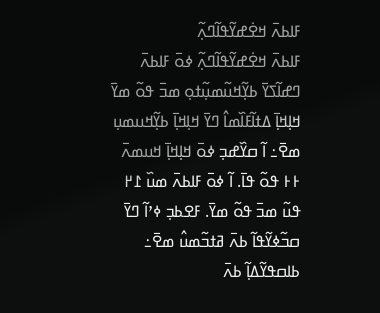ߓߊߕߍ߫ ߞߐ߭ߝߌ߬ߟߊ߬ߣߍ߲߬
ߓߊߕߍ߫ ߞߐ߭ߝߌ߬ߟߊ߬ߣߍ߲߬ ߦߋ߫ ߓߊߕߍ߫ ߣߝߊ߬ߖߌ߫ ߕߌ߲߬ߞߎ߬ߘߎ߲߬ߙߋ߲ ߘߏ߫ ߟߋ߬ ߘߌ߫ ߞߊ߲ߞߊ߲߫ ߡߙߊ߬ߓߊ߰ߘߊ߮ ߣߌ߫ ߞߊ߲ߞߊ߲߫ ߕߌ߲߬ߞߎߘߎ߲ ߘߐ߫߸ ߊ߬ ߛߌ߰ߝߏ߲ ߦߋ߫ ߞߊ߲ߞߊ߲߫ ߞߎߘߍ߫ ߅߅ ߟߋ߬ ߟߊ߫. ߊ߬ ߦߋ߫ ߓߊߕߍ߫ ߘߎ߰ ߁߂ ߟߎ߬ ߘߏ߫ ߟߋ߬ ߘߌ߫. ߓߐߕߏ߲ ߦߴߊ߬ ߣߌ߫ ߛߏ߬ߦߌ߬ߟߊ߬ ߕߍ߫ ߥߙߏ߬ߘߎ߮ ߘߐ߫߸ ߕߊߛߟߌ߬ߡߊ߲߬ ߕߍ߫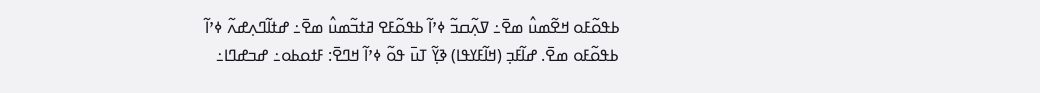ߕߟߋ߬ߓߋ ߞߐ߬ߘߎ߮ ߘߐ߫߸ ߜߍ߲߬ߛߏ߬ ߦߴߊ߬ ߕߟߋ߬ߓߐ ߥߙߏ߬ߘߎ߮ ߘߐ߫߸ ߝߙߊ߬ߣߍ߲ߝߍ߬ ߦߴߊ߬ ߕߟߋ߬ߓߋ ߘߐ߫. ߝߊ߬ߓߏ߲ (ߞߊ߬ߓߌߟߊ) ߢߌ߲߬ ߠߎ߫ ߟߋ߬ ߦߴߊ߬ ߞߣߐ߫: ߓߙߋߕߋ߸ ߝߏߝߣߊ߸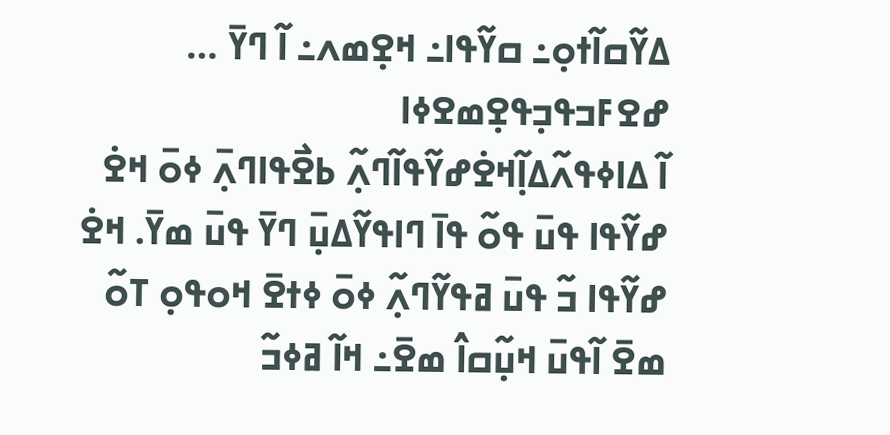ߡߌ߬ߛߊ߬ߙߋ߲߸ ߛߌ߬ߟߊ߸ ߞߐ߲ߘߍ߸ ߊ߬ ߣߌ߫ …
ߝߐߓߏߟߏ߲ߟߐ߲ߘߐߦߊ
ߊ߬ ߡߊߦߟߍ߬ߡߊ߲߬ߞߐ߭ߝߌ߬ߟߊ߬ߣߍ߲߬ ߕߐ߯ߟߊߣߍ߲߫ ߦߋ߫ ߞߐ߭ ߝߌ߬ߟߊ ߟߎ߫ ߟߋ߬ ߟߊ߫ ߣߊߟߌ߬ߡߎ߲߫ ߣߌ߫ ߟߎ߫ ߘߌ߫. ߞߐ߭ ߝߌ߬ߟߊ ߏ߬ ߟߎ߫ ߥߟߌ߬ߣߍ߲߬ ߦߋ߫ ߦߙߐ߫ ߞߋߟߋ߲ ߠߋ߬ ߘߐ߫ ߊ߬ߟߎ߫ ߞߎ߲߬ߛߊ߮ ߘߐ߫߸ ߞߊ߬ ߥߦߏ߬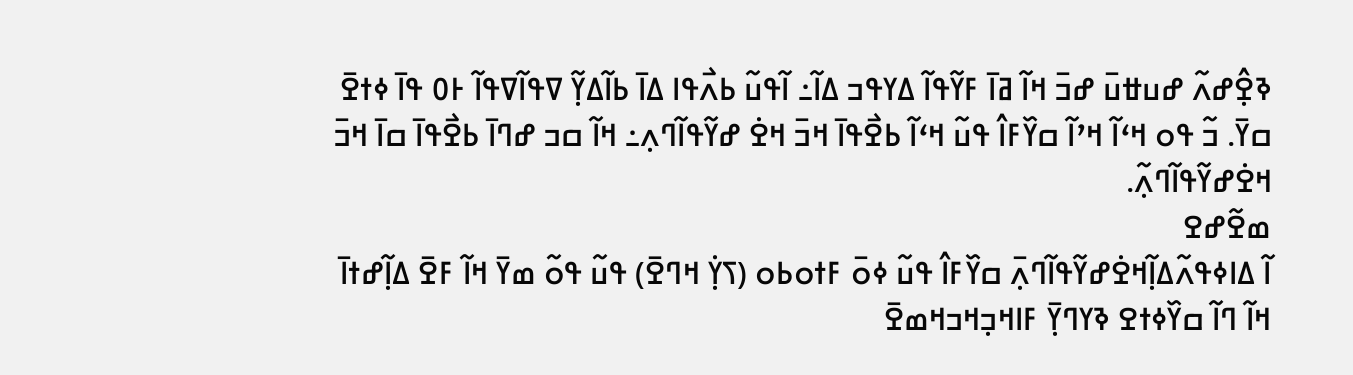ߢߐ߲߮ߝߍ߬ ߝߎߚߎ߫ ߝߏ߫ ߞߊ߬ ߥߊ߫ ߓߌ߬ߟߊ߬ ߡߌߟߏ ߡߊ߬߸ ߊ߬ߟߎ߬ ߕߍ߯ߟߊ ߡߊ߫ ߕߊ߬ߡߌ߲߬ ߜߟߊ߬ߜߟߊ߬ ߅߀ ߟߊ߫ ߦߙߐ߫ ߛߌ߫. ߏ߬ ߟߋ ߞߵߊ߬ ߞߴߊ߬ ߛߌ߰ߓߊ߮ ߟߎ߬ ߞߵߊ߬ ߕߐ߯ߟߊ߫ ߞߏ߫ ߞߐ߭ ߝߌ߬ߟߊ߬ߣߍ߲߸ ߞߊ߬ ߛߏ ߝߣߊ߫ ߕߐ߯ߟߊ߫ ߛߊ߫ ߞߏ߫ ߞߐ߭ߝߌ߬ߟߊ߬ߣߍ߲߬.
ߘߐ߬ߝߐ
ߊ߬ ߡߊߦߟߍ߬ߡߊ߲߬ߞߐ߭ߝߌ߬ߟߊ߬ߣߍ߲߫ ߛߌ߰ߓߊ߮ ߟߎ߬ ߦߋ߫ ߓߙߋߕߋ (ߖߌ߲߭ ߞߣߐ߫) ߟߎ߬ ߟߋ߬ ߘߌ߫ ߞߊ߬ ߓߐ߫ ߡߊ߲߬ߝߙߊ߫ ߞߊ߬ ߣߊ߬ ߛߌ߰ߦߙߐ ߢߌߣߌ߲߫ ߓߊߞߏ߲ߞߏߞߘߐ߫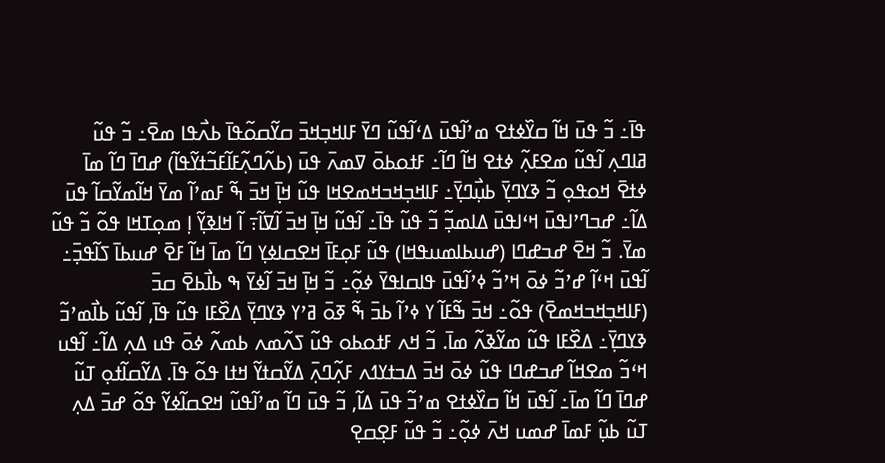ߟߊ߫߸ ߏ߬ ߟߎ߫ ߞߊ߬ ߛߌ߰ߦߙߐ ߘߴߊ߬ߟߎ߫ ߡߵߊ߬ߟߎ߬ ߣߌ߫ ߓߊߞߏ߲ߞߏ߫ ߛߌ߬ߛߋ߬ߟߊ߫ ߕߍ߯ߟߊ ߘߐ߫߸ ߏ߬ ߟߎ߬ ߥߊߣߍ߲ ߊ߬ߟߎ߬ ߘߐߓߍ߲߬ ߦߙߐ ߞߊ߬ ߣߊ߬߸ ߓߙߋߕߋ߫ ߜߘߍ߫ ߟߎ߫ (ߕߍ߬ߣߍ߲߬ߓߊ߬ߓߏ߬ߙߌ߬ߟߊ߬) ߝߣߊ߫ ߣߊ߬ ߘߊ߫ ߦߙߐ߫ ߞߋߟߋ߲ ߏ߬ ߢߌߣߌ߲߫ ߕߎ߲߯ߣߌ߲߫߸ ߓߊߞߏ߲ߞߏߞߘߐߞߊ ߟߎ߬ ߞߊ߲߫ ߞߏ߫ ߒ߬ ߓߘߴߊ߬ ߘߌ߫ ߞߊ߬ߘߌ߬ߛߊ߬ ߟߎ߫ ߡߊ߬߸ ߝߏߣߴߊߟߎ߫ ߞߵߊߟߎ߫ ߡߊߘߏ߲߬ ߏ߬ ߟߎ߬ ߟߊ߫߸ ߊ߬ߟߎ߬ ߞߊ߲߫ ߞߏ߫ ߊ߬ߜߊ߬߹ ߊ߬ ߞߊߢߌ߲߬ ߊ߲ ߘߋ߲ߠߞߊ ߟߋ߬ ߏ߬ ߟߎ߬ ߘߌ߫. ߏ߬ ߞߐ߫ ߝߏߝߣߊ (ߝߎߕߊߘߎߟߞߊ) ߟߎ߬ ߓߋ߲ߓߊ߫ ߞߐߛߊߦߌ߲ ߣߊ߬ ߘߊ߫ ߞߊ߬ ߓߐ߫ ߝߎߕߊ߫ ߖߊ߬ߟߏ߲߫߸ ߊ߬ߟߎ߫ ߞߵߊ߬ ߝߴߏ߬ ߦߋ߫ ߞߴߏ߬ ߦߴߊ߬ߟߎ߫ ߟߊߛߊߟߌ߫ ߦߋ߲߬߸ ߏ߬ ߞߊ߲߫ ߞߏ߫ ߊ߬ߦߌ߫ ߒ ߕߊ߯ߕߐ߫ ߛߏ߫ (ߓߊߞߏ߲ߞߏߞߘߐ߫) ߟߋ߬߸ ߞߏ߫ ߒ߬ߓߊ߬ ߌ ߦߴߊ߬ ߕߏ߫ ߒ߬ ߧߋ߫ ߥߴߌ ߢߌߣߌ߲߫ ߡߐ߰ߓߊ ߟߎ߬ ߟߊ߫, ߊ߬ߟߎ߬ ߕߊ߯ߘߴߏ߬ ߢߌߣߌ߲߫߸ ߡߐ߰ߓߊ ߟߎ߬ ߘߌ߬ߢߍ߬ ߘߊ߫. ߏ߬ ߞߍ ߓߙߋߕߋ ߟߎ߬ ߖߍ߬ߘߍ ߕߘߍ߬ ߦߋ߫ ߟߎ ߡߍ߲ ߡߊ߬߸ ߊ߬ߟߎ ߞߵߏ߬ ߘߐߞߊ߬ ߝߏߝߣߊ ߟߎ߬ ߦߋ߫ ߞߏ߫ ߡߏߙߌߗߍ ߓߍ߲߬ߣߍ߲߫ ߡߌ߬ߛߙߌ߬ ߞߙߊ ߟߋ߬ ߟߊ߫. ߡߌ߬ߛߊ߬ߙߋ߲ ߠߎ߬ ߝߣߊ߫ ߣߊ߬ ߘߊ߫߸ ߊ߬ߟߎ߫ ߞߊ߬ ߛߌ߰ߦߙߐ ߘߴߏ߬ ߟߎ߫ ߡߊ߬, ߏ߬ ߟߎ߫ ߣߊ߬ ߘߴߊ߬ߟߎ߬ ߞߐߛߊ߬ߦߌ߬ ߟߋ߬ ߝߏ߫ ߡߍ߲ ߠߎ߬ ߕߎ߲߬ ߓߘߊ߫ ߝߘߎ ߞߍ߫ ߦߋ߲߬߸ ߏ߬ ߟߎ߬ ߓߐ߲ߛߐ߲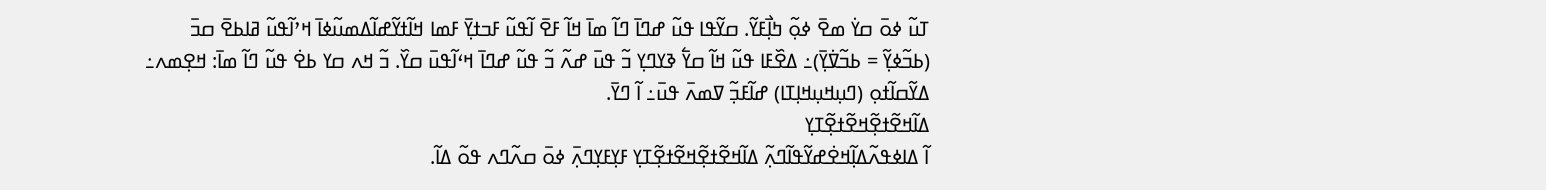ߠߎ߬ ߦߋ߫ ߛߌ߭ ߘߐ߫ ߦߋ߲߬ ߤߊ߲߯ߓߌ߬. ߛߌ߬ߟߊ ߟߎ߬ ߝߣߊ߫ ߣߊ߬ ߘߊ߫ ߞߊ߬ ߓߐ߫ ߊ߬ߟߎ߬ ߓߏߙߌ߲߫ ߓߘߊ ߞߊ߬ߙߌ߬ߝߊ߬ߡߘߎ߬ߦߊ߫ ߞߴߊ߬ߟߎ߬ ߥߊߕߐ߫ ߛߏ߫ (ߕߏ߬ߦߌ߲߬ = ߕߏ߬ߜ߭ߌ߲߫)߸ ߡߐ߰ߓߊ ߟߎ߬ ߞߊ߬ ߛߌ߱ ߢߌߣߌ߲ ߏ߬ ߟߎ߫ ߝߍ߬ ߏ߬ ߟߎ߬ ߝߣߊ߫ ߞߵߊ߬ߟߎ߫ ߛߌ߰. ߏ߬ ߞߍ ߛߌ ߕߐ߭ ߟߎ߬ ߣߊ߬ ߘߊ߫: ߞߐ߲ߘߍ߸ ߡߌ߬ߛߊ߬ߙߋ߲ (ߣߎ߲ߞߎ߲ߞߊ߲ߠߊ) ߝߊ߬ߓߏ߲߬ ߜߘߍ߫ ߟߎ߫߸ ߊ߬ ߣߌ߫.
ߡߊ߬ߞߐ߬ߙߐ߲߬ߞߐ߬ߙߐ߲߬ߠߌ߲
ߊ߬ ߡߊߦߟߍ߬ߡߊ߲߬ߞߐ߭ߝߌ߬ߟߊ߬ߣߍ߲߬ ߡߊ߬ߞߐ߬ߙߐ߲߬ߞߐ߬ߙߐ߲߬ߠߌ߲ ߓߌ߲ߓߌ߲ߣߍ߲߫ ߦߋ߫ ߛߍ߬ߣߍ ߟߋ߬ ߡߊ߬.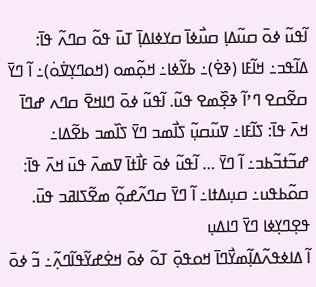ߊ߬ߟߎ߬ ߦߋ߫ ߛߎ߬ߡߊ߲ ߛߎ߯ߦߊ߫ ߛߌߦߊߡߊ߲߫ ߠߎ߫ ߟߋ߬ ߛߣߍ߬ ߟߊ߫: ߡߊ߬ߟߏ߸ ߞߊ߬ߓߊ (ߢߐ߭)߸ ߕߌ߬ߦߊ߸ ߞߋ߲߬ߘߋ (ߞߋߣߌ߲ߜ߭ߋ߭)߸ ߊ߬ ߣߌ߫ ߛߐ߬ߛߐ ߣߴߊ߬ ߢߐ߲߰ߘߐ ߟߎ߬. ߊ߬ߟߎ߬ ߦߋ߫ ߣߊߞߐ߫ ߛߣߍ ߝߣߊ߫ ߞߍ߫ ߟߊ߫: ߖߊ߬ߓߊ߸ ߜߎ߬ߛߎ߲߬ ߖߊ߯ߘߏ ߣߌ߫ ߖߊ߰ߘߏ ߕߐ߬ߡߊ߸ ߝߏ߬ߙߏ߬ߕߏ߸ ߊ߬ ߣߌ߫ … ߊ߬ߟߎ߬ ߦߋ߫ ߓߊ߯ߙߊ߫ ߜߘߍ߫ ߟߎ߫ ߞߍ߫ ߟߊ߫: ߛߋ߬ߕߟߎ߸ ߛߎ߲ߡߙߊ߸ ߊ߬ ߣߌ߫ ߛߣߍ߬ߝߋ߲߬ ߘߐ߬ߖߊߥߏ ߟߎ߫.
ߟߐ߲ߣߌ߲ߦߊ ߣߌ߫ ߣߊߡߎ߲
ߊ߬ ߡߊߦߟߍ߬ߡߊ߲߬ߘߌ߯ߣߊ߫ ߞߋߟߋ߲߫ ߠߋ߬ ߦߋ߫ ߞߐ߭ߝߌ߬ߟߊ߬ߣߍ߲߬߸ ߏ߬ ߦߋ߫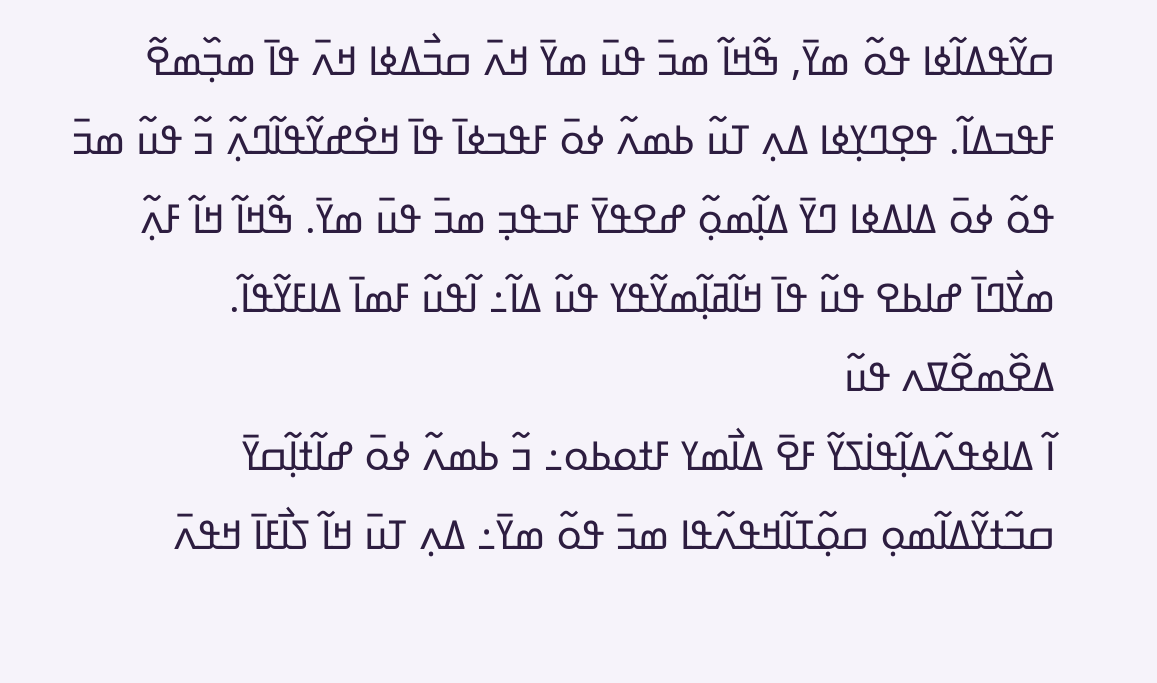ߛߌ߬ߟߡߊ߬ߦߊ ߟߋ߬ ߘߌ߫, ߒ߬ߞߊ߬ ߘߏ߫ ߟߎ߫ ߘߌ߫ ߞߍ߫ ߛߏ߯ߡߦߊ ߞߍ߫ ߟߊ߫ ߘߏ߲߰ߘߐ߬ ߓߟߏߡߊ߬. ߟߐ߲ߣߌ߲ߦߊ ߡߍ߲ ߠߎ߬ ߕߘߍ߬ ߦߋ߫ ߓߟߏߦߊ߫ ߟߊ߫ ߞߐ߭ߝߌ߬ߟߊ߬ߣߍ߲߬ ߏ߬ ߟߎ߬ ߘߏ߫ ߟߋ߬ ߦߋ߫ ߡߊߡߦߊ ߣߌ߫ ߡߊ߲߬ߘߋ߲߬ ߝߐߟߌ߫ ߓߏߟߏ߲ ߘߏ߫ ߟߎ߫ ߘߌ߫. ߒ߬ߞߊ߬ ߞߊ߬ ߓߍ߲߬ ߘߌ߯ߣߊ߫ ߝߊߕߐ ߟߎ߬ ߟߊ߫ ߞߊ߬ߥߊ߲߬ߘߌ߬ߟߌ ߟߎ߬ ߡߊ߬߸ ߊ߬ߟߎ߬ ߓߘߊ߫ ߡߊߓߌ߬ߟߊ߬.
ߡߐ߰ߘߐ߬ߜߍ ߟߎ߬
ߊ߬ ߡߊߦߟߍ߬ߡߊ߲߬ߟߊ߭ߖߌ߬ ߓߐ߫ ߡߊ߯ߘߌ ߓߙߋߕߋ߸ ߏ߬ ߕߘߍ߬ ߦߋ߫ ߝߊ߬ߙߊ߲߬ߛߌ߫ ߛߏ߬ߙߌ߬ߡߊ߬ߘߋ߲ ߛߋ߲߬ߠߊ߬ߞߟߍ߬ߟߊ ߘߏ߫ ߟߋ߬ ߘߌ߫߸ ߡߍ߲ ߠߎ߫ ߞߊ߬ ߖߊ߯ߓߊ߫ ߞߟߍ߫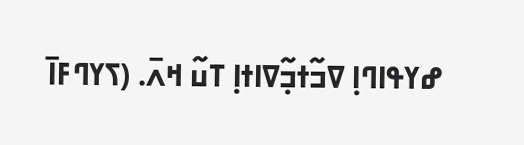ߝߌߟߊߣߊ߲ ߜߏ߬ߙߏ߲߬ߜߊߙߊ߲ ߠߎ߬ ߞߍ߫. (ߖߌߣߓߊ߫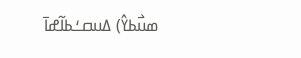ߘߎ߯ߕߌ߮) ߡߎߛߑߕߊ߬ߝߊ߫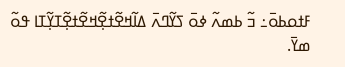ߓߙߋߕߋ߫߸ ߏ߬ ߕߘߍ߬ ߦߋ߫ ߖߌ߬ߣߍ߫ ߡߊ߬ߞߐ߬ߙߐ߲߬ߞߐ߬ߙߐ߲߬ߠߌ߲߬ߠߊ ߟߋ߬ ߘߌ߫.